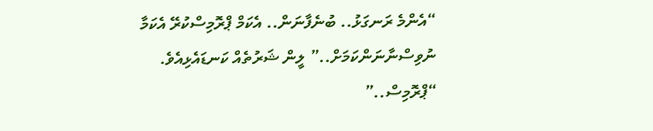“އެންމެ ރަނގަޅު.. ބުނެފާނަން.. އެކަމް ޕްރޮމިސްކުރޭ އެކަމާ ނުވިސްނާނަންކަމަށް..” ލީން ޝަރުތެއް ކަނޑައެޅިއެވެ.
“ޕްރޮމިސް..”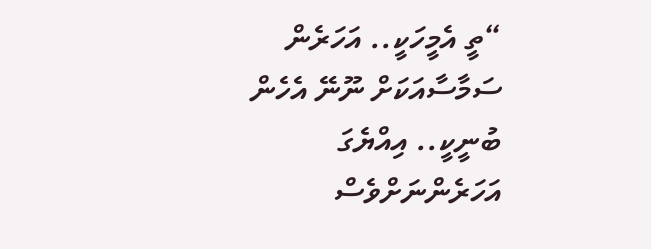“ތީ އެމީހަކީ.. އަހަރެން ސަމާސާއަކަށް ނޫނޭ އެހެން ބުނީކީ.. އިއްޔެގަ އަހަރެންނަށްވެސް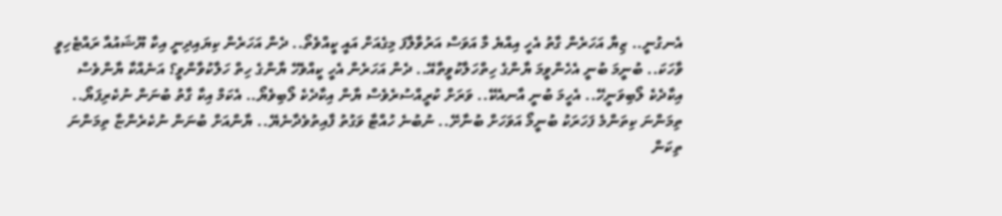އެނގުނީ.. ޒިޔާ އަހަރެން ގާތު އެހީ އިއްޔެ މާ އަވަސް އަރުވާލާފަ މިގެއަށް އައީ ކީއްވެތޯ.. ދެން އަހަރެން ކިޔައިދިނީ އިކާ ޔޫޝައުއާ ރައްޓެހިވީ ވާހަކަ.. ބުނީމަ ބުނީ އެހެންވީމަ ޔާންގެ ހިތްހަލާކުވީތާއޭ.. ދެން އަހަރެން އެހީ ކީއްވެހޭ ޔާންގެ ހިތް ހަލާކުވާންވީ؟ އަނެއްކާ ޔާންވެސް އިކާދެކެ ލޯބިވަނީހޭ.. އެހީމަ ބުނީ އާނއެކޭ.. ވަރަށް ކުރީއްސުރެވެސް ޔާން އިކާދެކެ ލޯބިވެޔޯ.. އެކަމް އިކާ ގާތު ބުނަން ނުކެރިފަޔޯ.. ތިމަންނަ ކިތަންމެ ފަހަރަކު ބުނީމޯ އަވަހަށް ބުނާށޭ.. ނުބުނެ ހުއްޓާ ވަގުތު ފާއިތުވެދާނެޔޭ.. ޔާންއަށް ބުނަން ނުކެރެންޏާ ތިމަންނަ ތިކަން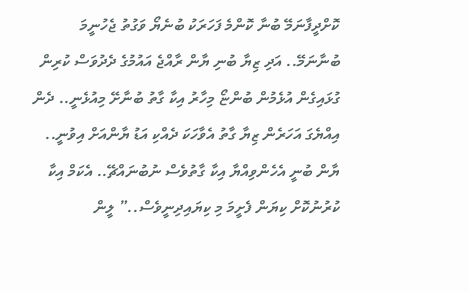ކޮށްދީފާނަމޭ ބުނާ ކޮންމެ ފަހަރަކު ބުނެޔޯ ވަގުތު ޖެހުނީމަ ބުނާނަމޭ.. އަދި ޒިޔާ ބުނި ޔާން ރާއްޖެ އައުމުގެ ދެދުވަސް ކުރިން ގުޅައިގެން އުޅެމުން ބުންޏޯ މިހާރު އިކާ ގާތު ބުނާށޭ މިއުޅެނީ.. ދެން އިއްޔެގަ އަހަރެން ޒިޔާ ގާތު އެވާހަކަ ދެއްކި އަޑު ޔާންއަށް އިވުނީ.. ޔާން ބުނީ އެހެންވިއްޔާ އިކާ ގާތުވެސް ނުބުނައްޗޭ.. އެކަމް އިކާ ކުރުނުކޮށް ކިޔަން ފެށީމަ މި ކިޔައިދިނީވެސް..” ލީން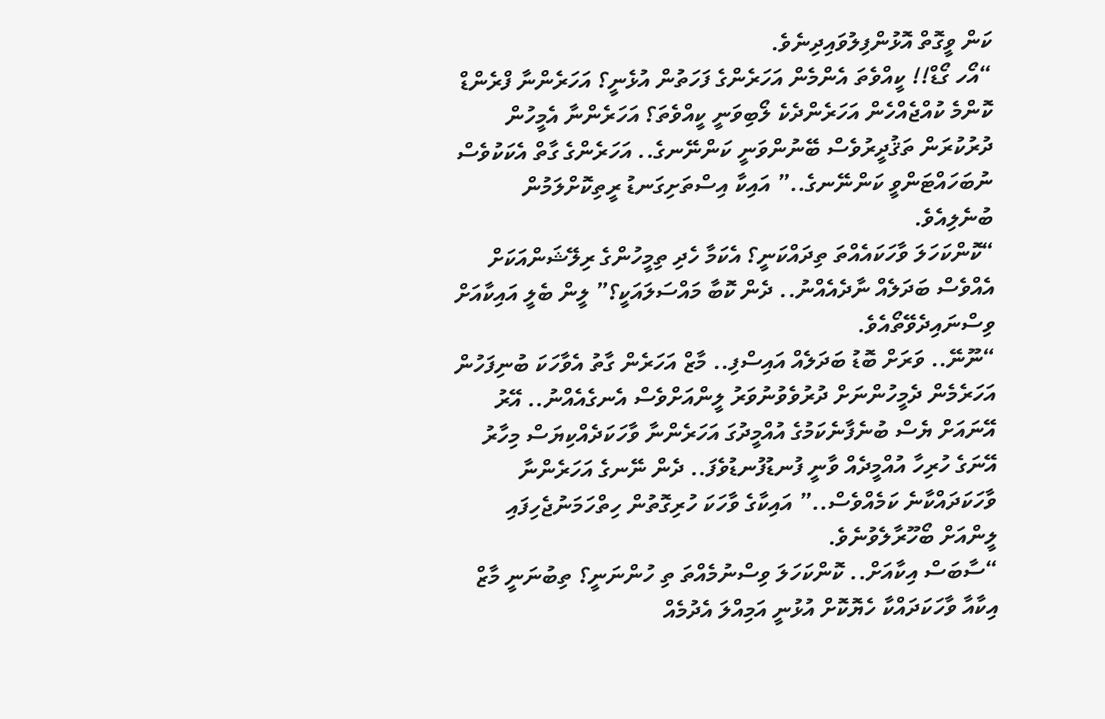ކަން ވީގޮތް އޮޅުންފިލުވައިދިނެވެ.
“އޯހ ގޯޑް!! ކީއްވެތަ އެންމެން އަހަރެންގެ ފަހަތުން އުޅެނީ؟ އަހަރެންނާ ފްރެންޑް ކޮންމެ ކުއްޖެއްހެން އަހަރެންދެކެ ލޯބިވަނީ ކީއްވެތަ؟ އަހަރެންނާ އެމީހުން ދުރުކުރަން ތަޤުދީރުވެސް ބޭނުންވަނީ ކަންނޭނގެ.. އަހަރެންގެ ގާތް އެކަކުވެސް ނުބަހައްޓަންވީ ކަންނޭނގެ..” އައިކާ އިސްތަށިގަނޑު ރީތިކޮށްލަމުން ބުނެލިއެވެ.
“ކޮންކަހަލަ ވާހަކައެއްތަ ތިދައްކަނީ؟ އެކަމާ ހެދި ތިމީހުންގެ ރިލޭޝަންއަކަށް އެއްވެސް ބަދަލެއް ނާދެއެއްނު.. ދެން ކޮބާ މައްސަލައަކީ؟” ލީން ބެލީ އައިކާއަށް ވިސްނައިދެވޭތޯއެވެ.
“ނޫނޭ.. ވަރަށް ބޮޑު ބަދަލެއް އައިސްފި.. މާޒް އަހަރެން ގާތު އެވާހަކަ ބުނިފަހުން އަހަރެމެން ދެމީހުންނަށް ދުރުވެވުނުވަރު ލީންއަށްވެސް އެނގެއެއްނު.. އޭރު އޭނައަށް ޔެސް ބުނެފާނެކަމުގެ އުއްމީދުގަ އަހަރެންނާ ވާހަކަދެއްކިޔަސް މިހާރު އޭނަގެ ހުރިހާ އުއްމީދެއް ވާނީ ފުނޑުފުނޑުވެފަ.. ދެން ނޭނގެ އަހަރެންނާ ވާހަކަދައްކާނެ ކަމެއްވެސް..” އައިކާގެ ވާހަކަ ހުރިގޮތުން ހިތްހަމަނުޖެހިފައި ލީންއަށް ބޯހޫރާލެވުނެވެ.
“ސާބަސް އިކާއަށް.. ކޮންކަހަލަ ވިސްނުމެއްތަ ތި ހުންނަނީ؟ ތިބުނަނީ މާޒް އިކާއާ ވާހަކަދައްކާ ހެޔޮކޮށް އުޅުނީ އަމިއްލަ އެދުމެއް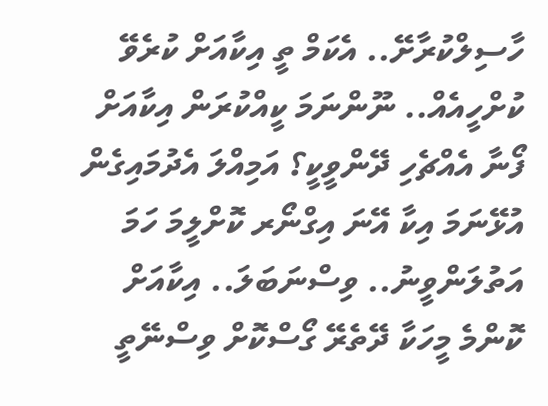ހާސިލްކުރާށޭ.. އެކަމް ތީ އިކާއަށް ކުރެވޭ ކުށްހީއެއް.. ނޫންނަމަ ކީއްކުރަން އިކާއަށް ފޯނާ އެއްޗެހި ދޭންވީކީ؟ އަމިއްލަ އެދުމައިގެން އުޅޭނަމަ އިކާ އޭނަ އިގްނޯރ ކޮށްލީމަ ހަމަ އަތުލަންވީނު.. ވިސްނަބަލަ.. އިކާއަށް ކޮންމެ މީހަކާ ދޭތެރޭ ގޯސްކޮށް ވިސްނޭތީ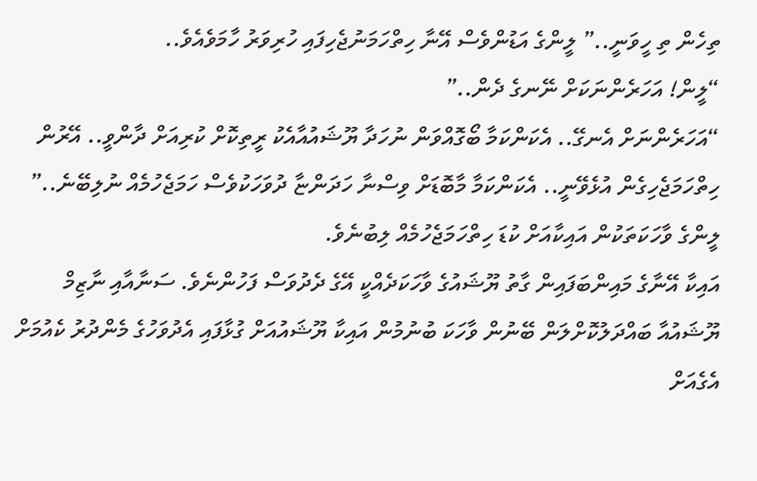ތިހެން ތި ހީވަނީ..” ލީންގެ އަޑުންވެސް އޭނާ ހިތްހަމަނުޖެހިފައި ހުރިވަރު ހާމަވެއެވެ..
“ލީން! އަހަރެންނަކަށް ނޭނގެ ދެން..”
“އަހަރެންނަށް އެނގޭ.. އެކަންކަމާ ބޯގޮއްވަން ނުހަދާ ޔޫޝައުއާއެކު ރީތިކޮށް ކުރިއަށް ދާންވީ.. އޭރުން ހިތްހަމަޖެހިގެން އުޅެވޭނީ.. އެކަންކަމާ މާބޮޑަށް ވިސްނާ ހަދަންޏާ ދުވަހަކުވެސް ހަމަޖެހުމެއް ނުލިބޭނެ..” ލީންގެ ވާހަކަތަކުން އައިކާއަށް ކުޑަ ހިތްހަމަޖެހުމެއް ލިބުނެވެ.
އައިކާ އޭނާގެ މައިންބަފައިން ގާތު ޔޫޝައުގެ ވާހަކަދެއްކީ އޭގެ ދެދުވަސް ފަހުންނެވެ. ސަނާއާއި ނާޒިމް ޔޫޝައުއާ ބައްދަލުކޮށްލަން ބޭނުން ވާހަކަ ބުނުމުން އައިކާ ޔޫޝައުއަށް ގުޅާފައި އެދުވަހުގެ މެންދުރު ކެއުމަށް އެގެއަށް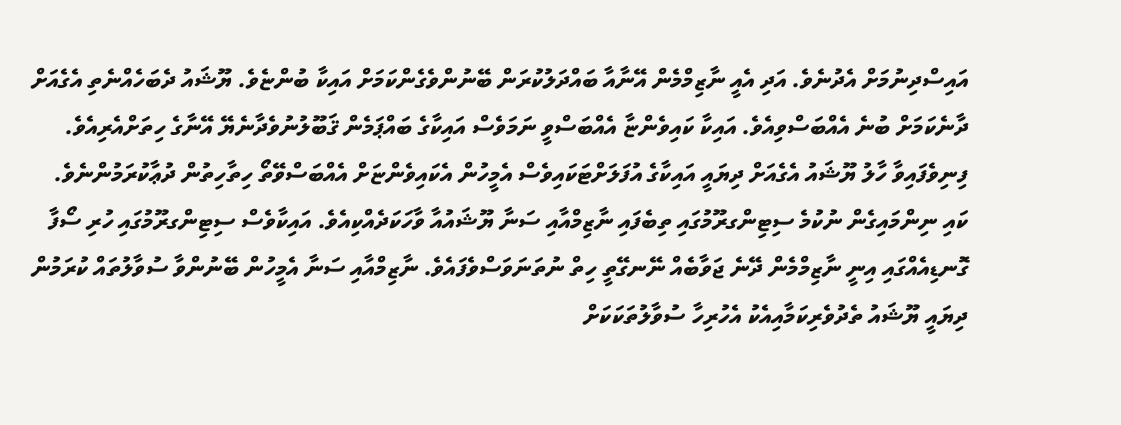އައިސްދިނުމަށް އެދުނެވެ. އަދި އެއީ ނާޒިމްމެން އޭނާއާ ބައްދަލުކުރަން ބޭނުންވެގެންކަމަށް އައިކާ ބުންޏެވެ. ޔޫޝައު ދެބަހެއްނެތި އެގެއަށް ދާނެކަމަށް ބުނެ އެއްބަސްވިއެވެ. އައިކާ ކައިވެންޏާ އެއްބަސްވީ ނަމަވެސް އައިކާގެ ބައްޕަމެން ޤަބޫލުނުވެދާނެޔޭ އޭނާގެ ހިތަށްއެރިއެވެ. ފިނިވެފައިވާ ހާލު ޔޫޝައު އެގެއަށް ދިޔައީ އައިކާގެ އުފަލަށްޓަކައިވެސް އެމީހުން އެކައިވެންޏަށް އެއްބަސްވޭތޯ ހިތާހިތުން ދުޢާކުރަމުންނެވެ.
ކައި ނިންމައިގެން ނުކުމެ ސިޓިންގރޫމުގައި ތިބެފައި ނާޒިމްއާއި ސަނާ ޔޫޝައުއާ ވާހަކަދެއްކިއެވެ. އައިކާވެސް ސިޓިންގރޫމުގައި ހުރި ސޯފާ ގޮނޑިއެއްގައި އިނީ ނާޒިމްމެން ދޭނެ ޖަވާބެއް ނޭނގޭތީ ހިތް ނުތަނަވަސްވެފައެވެ. ނާޒިމްއާއި ސަނާ އެމީހުން ބޭނުންވާ ސުވާލުތައް ކުރަމުން ދިޔައީ ޔޫޝައު ތެދުވެރިކަމާއިއެކު އެހުރިހާ ސުވާލުތަކަކަށް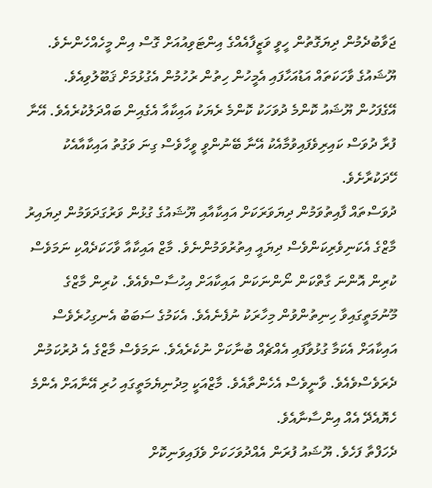ޖަވާބުދެމުން ދިޔަގޮތުން ހީވީ ވަޒީފާއެއްގެ އިންޓަވިއުއަށް ގޮސް އިން މީހެއްހެންނެވެ. ޔޫޝައުގެ ވާހަކަތައް އަޑުއަހާފައި އެމީހުން ހިތުން ރުހުމުން އެގުޅުމަށް ޤަބޫލުވިއެވެ. އޭގެފަހުން ޔޫޝައު ކޮންމެ ދުވަހަކު ކޮންމެ ރެޔަކު އައިކާއާ އެގެއިން ބައްދަލުކުރެއެވެ. އޭނާ ފުރާ ދުވަސް ކައިރިވެފައިވުމާއެކު އޭނާ ބޭނުންވީ ވީހާވެސް ގިނަ ވަގުތު އައިކާއާއެކު ހޭދަކުރާށެވެ.
ދުވަސްތައް ފާއިތުވަމުން ދިޔަވަރަކަށް އައިކާއާއި ޔޫޝައުގެ ގުޅުން ވަރުގަދަވަމުން ދިޔައިރު މާޒްގެ އެކަނިވެރިކަންވެސް ދިޔައީ އިތުރުވަމުންނެވެ. މާޒް އައިކާއާ ވާހަކަދެއްކި ނަމަވެސް ކުރިން އޮންނަ ގާތްކަން ނޯންނަކަން އައިކާއަށް އިހުސާސްވެއެވެ. ކުރިން މާޒްގެ މޫނުމަތީގައިވާ ހިނިތުންވުން މިހާރަކު ނުފެނެއެވެ. އެކަމުގެ ސަބަބު އެނގިހުރެވެސް އައިކާއަށް އެކަމާ ގުޅުވާފައި އެއްޗެއް ބުނާކަށް ނުކެރެއެވެ. ނަމަވެސް މާޒްގެ އެ ދުރުކަމުން ދެރަވެސްވެއެވެ. ވާނީވެސް އެހެންތާއެވެ. މާޒްއަކީ މިދުނިޔެމަތީގައި ހުރި އޭނާއަށް އެންމެ ހެޔޮއެދޭ އެއް އިންސާނާއެވެ.
ދެހަފްތާ ފަހެވެ. ޔޫޝައު ފުރަން އެއްދުވަހަކަށް ވެފައިވަނިކޮށް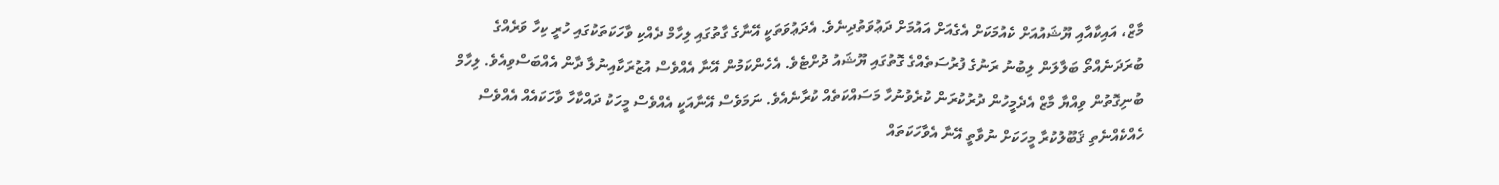މާޒް، އައިކާއާއި ޔޫޝައުއަށް ކެއުމަކަށް އެގެއަށް އައުމަށް ދަޢުވަތުދިނެވެ. އެދަޢުވަތަކީ އޭނާގެ ގާތުގައި ލިހާމް ދެއްކި ވާހަކަތަކުގައި ހުރީ ކިހާ ވަރެއްގެ ބުރަދަނެއްތޯ ބަލާލަން ލިބުނު ރަނުގެ ފުރުސަތެއްގެ ގޮތުގައި ޔޫޝައު ދުށްޓެވެ. އެހެންކަމުން އޭނާ އެއްވެސް އުޒުރަކާއިނުލާ ދާން އެއްބަސްވިއެވެ. ލިހާމް ބުނިގޮތުން ވިއްޔާ މާޒް އެދެމީހުން ދުރުކުރަން ކުރެވުނުހާ މަސައްކަތެއް ކުރާނެއެވެ. ނަމަވެސް އޭނާއަކީ އެއްވެސް މީހަކު ދައްކާހާ ވާހަކައެއް އެއްވެސް ހެއްކެއްނެތި ޤަބޫލުކުރާ މީހަކަށް ނުވާތީ އޭނާ އެވާހަކަތައް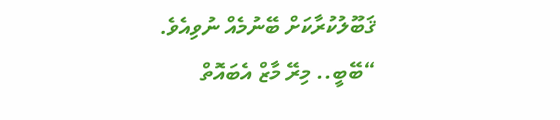ޤަބޫލުކުރާކަށް ބޭނުމެއް ނުވިއެވެ.
“ބޭބީ.. މިރޭ މާޒް އެބައޮތް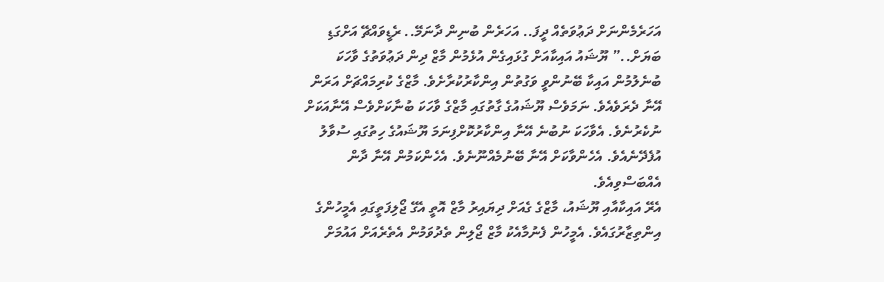އަހަރެމެންނަށް ދަޢުވަތެއް ދީފަ.. އަހަރެން ބުނިން ދާނަމޭ.. ރެޑީވައްޗޭ އަށްގަޑި ބަޔަށް..” ޔޫޝައު އައިކާއަށް ގުޅައިގެން އުޅެމުން މާޒް ދިން ދަޢުވަތުގެ ވާހަކަ ބުނެލުމުން އައިކާ ބޭނުންވީ ވަގުތުން އިންކާރުކުރާށެވެ. މާޒްގެ ކުރިމައްޗަށް އަރަން އޭނާ ދެރަވެއެވެ. ނަމަވެސް ޔޫޝައުގެ ގާތުގައި މާޒްގެ ވާހަކަ ބުނާކަށްވެސް އޭނާއަކަށް ނުކެރުނެވެ. އެވާހަކަ ނުބުނެ އޭނާ އިންކާރުކޮށްފިނަމަ ޔޫޝައުގެ ހިތުގައި ސުވާލު އުފެދޭނެއެވެ. އެހެންވާކަށް އޭނާ ބޭނުމެއްނޫނެވެ. އެހެންކަމުން އޭނާ ދާން އެއްބަސްވިއެވެ.
އެރޭ އައިކާއާއި ޔޫޝައު، މާޒްގެ ގެއަށް ދިޔައިރު މާޒް އޮތީ އެގޭ ޖޯލިފަތީގައި އެމީހުންގެ އިންތިޒާރުގައެވެ. އެމީހުން ފެނުމާއެކު މާޒް ޖޯލިން ތެދުވަމުން އެތެރެއަށް އައުމަށް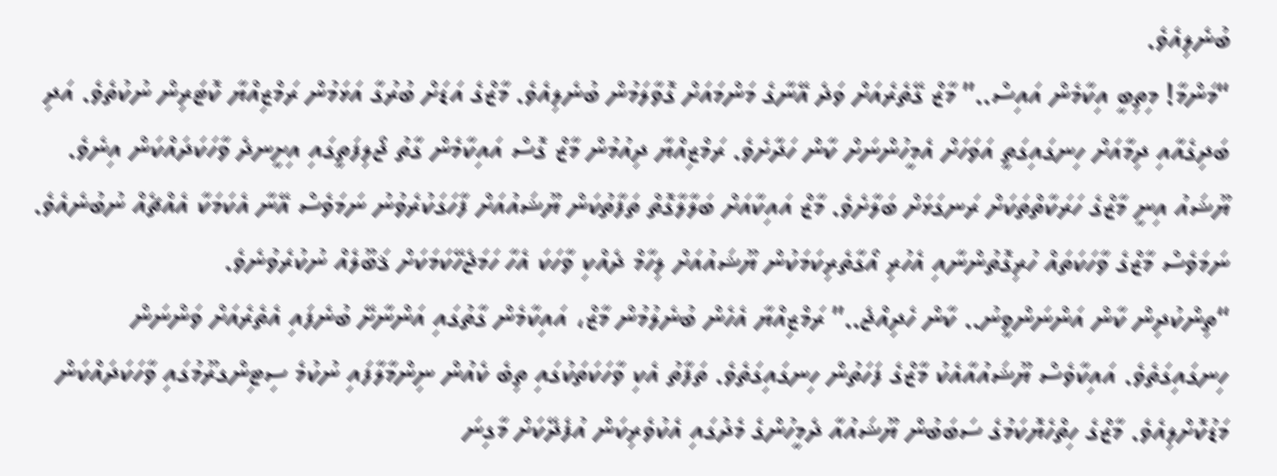ބުނެލިއެވެ.
“މަންމާ! މިތިބީ އިކާމެން އައިސް..” މާޒް ގޭތެރެއަށް ވަދެ އޭނާގެ މަންމައަށް ގޮވާލަމުން ބުނެލިއެވެ. މާޒްގެ އަޑަށް ބުރުގާ އަޅަމުން ރަމްޒިއްޔާ ކޮޓަރިން ނުކުތެވެ. އަދި ބަދިގެއާއި ދިމާއަށް ހިނގައިގަތީ އަވަހަށް އެމީހުންނަށް ކާން ހަދާށެވެ. ރަމްޒިއްޔާ ދިއުމުން މާޒް ގޮސް އައިކާމެން ގާތު ޖޯލިފަތީގައި އިށީނދެ ވާހަކަދައްކަން އިނެވެ. ޔޫޝައު އިނީ މާޒްގެ ހަރަކާތްތަކަށް ރަނގަޅަށް ބަލާށެވެ. މާޒް އައިކާއަށް ބަލާލާގޮތް ތަފާތުކަން ޔޫޝައުއަށް ފާހަގަކުރެވުނު ނަމަވެސް އޭނާ އެކަމަކާ އެއްޗެއް ނުބުނެއެވެ. ނަމަވެސް މާޒްގެ ވާހަކަތައް ހުރިގޮތުންނާއި އެހުރި އޯގާތެރިކަމަކުން ޔޫޝައުއަށް ލިހާމް ދެއްކި ވާހަކަ އެހާ ހަމަޖެހޭކަމަކަށް ޤަބޫލެއް ނުކުރެވުނެވެ.
“ތިންކުދިން ކާން އަންނަންވީނު.. ކާން ހެދިއްޖެ..” ރަމްޒިއްޔާ އެހެން ބުނެލުމުން މާޒް، އައިކާމެން ގާތުގައި އަންނާށޭ ބުނެފައި އެތެރެއަށް ވަންނަން ހިނގައިގަތެވެ. އައިކާވެސް ޔޫޝައުއާއެކު މާޒްގެ ފަހަތުން ހިނގައިގަތެވެ. ތަފާތު އެކި ވާހަކަތަކުގައި ތިބެ ކެއުން ނިންމާލާފައި ނުކުމެ ސިޓިންގރޫމުގައި ވާހަކަދައްކަން މަޑުކޮށްލިއެވެ. މާޒްގެ ހިތްހެޔޮކަމުގެ ސަބަބުން ޔޫޝައުއާ ދެމީހުންގެ މެދުގައި އެކުވެރިކަން އުފެދޭކަށް މާގިނަ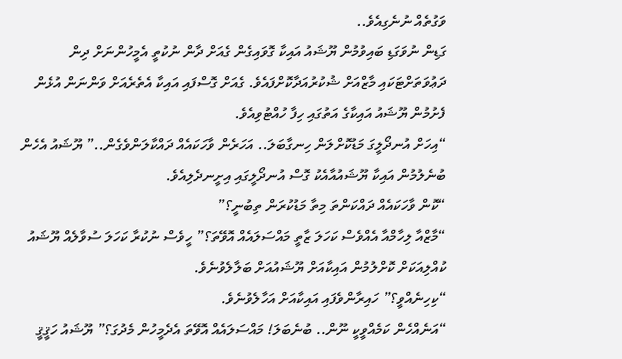ވަގުތެއް ނުނެގިއެވެ..
ގަޑިން ނުވަގަޑި ބައިވުމުން ޔޫޝައު އައިކާ ގޮވައިގެން ގެއަށް ދާން ނުކުތީ އެމީހުންނަށް ދިން ދަޢުވަތަށްޓަކައި މާޒްއަށް ޝުކުރުއަދާކޮށްފައެވެ. ގެއަށް ގޮސްފައި އައިކާ އެތެރެއަށް ވަންނަން އުޅެން ފެށުމުން ޔޫޝައު އައިކާގެ އަތުގައި ހިފާ ހުއްޓުވިއެވެ.
“އިހަށް އުނދޯލީގަ މަޑުކޮށްލަން ހިނގާބަލަ.. އަހަރެން ވާހަކައެއް ދައްކާލަންވެގެން..” ޔޫޝައު އެހެން ބުނެލުމުން އައިކާ ޔޫޝައުއާއެކު ގޮސް އުނދޯލީގައި އިށީނދެލިއެވެ.
“ކޮން ވާހަކައެއް ދައްކަންތަ މިތާ މަޑުކުރަން ތިބުނީ؟”
“މާޒްއާ ލިހާމްއާ އެއްވެސް ކަހަލަ ޒާތީ މައްސަލައެއް އޮވޭތަ؟” ހީވެސް ނުކުރާ ކަހަލަ ސުވާލެއް ޔޫޝައު ކުއްލިއަކަށް ކޮށްލުމުން އައިކާއަށް ޔޫޝައުއަށް ބަލާލެވުނެވެ.
“ކިހިނެއްވީ؟” ހައިރާންވެފައި އައިކާއަށް އަހާލެވުނެވެ.
“އަނެއްހެން ކަމެއްވީކީ ނޫން.. ބުނެބަލަ! މައްސަލައެއް އޮވޭތަ އެދެމީހުން މެދުގަ؟” ޔޫޝައު ހަޤީޤީ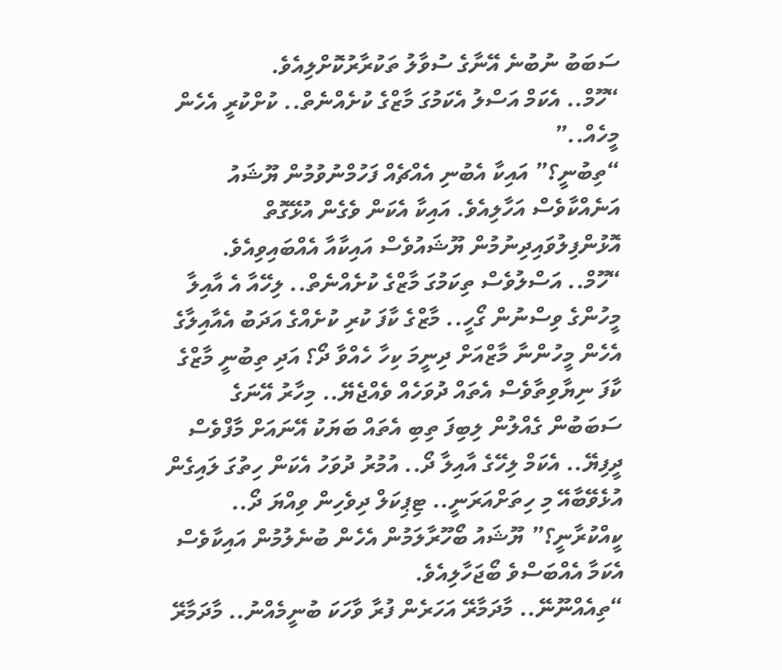ސަބަބު ނުބުނެ އޭނާގެ ސުވާލު ތަކުރާރުކޮށްލިއެވެ.
“ހޫމް.. އެކަމް އަސްލު އެކަމުގަ މާޒްގެ ކުށެއްނެތް.. ކުށްކުރީ އެހެން މީހެއް..”
“ތިބުނީ؟” އައިކާ އެބުނި އެއްޗެއް ފަހުމްނުވުމުން ޔޫޝައު އަނެއްކާވެސް އަހާލިއެވެ. އައިކާ އެކަން ވެގެން އުޅޭގޮތް އޮޅުންފިލުވައިދިނުމުން ޔޫޝައުވެސް އައިކާއާ އެއްބައިވިއެވެ.
“ހޫމް.. އަސްލުވެސް ތިކަމުގަ މާޒްގެ ކުށެއްނެތް.. ލިހޭއާ އެ އާއިލާ މީހުންގެ ވިސްނުން ގޯހީ.. މާޒްގެ ކާފަ ކުރި ކުށެއްގެ އަދަބު އެއާއިލާގެ އެހެން މީހުންނާ މާޒްއަށް ދިނީމަ ކިހާ ހެއްވާ ދޯ؟ އަދި ތިބުނީ މާޒްގެ ކާފަ ނިޔާވިތާވެސް އެތައް ދުވަހެއް ވެއްޖެޔޭ.. މިހާރު އޭނަގެ ސަބަބުން ގެއްލުން ލިބިފަ ތިބި އެތައް ބަޔަކު އޭނައަށް މާފްވެސް ދީފިޔޭ.. އެކަމް ލިހޭގެ އާއިލާ ދޯ.. އުމުރު ދުވަހު އެކަން ހިތުގަ ލައިގެން އުޅެވޭބާއޭ މި ހިތަށްއަރަނީ.. ޓިޕިކަލް ދިވެހިން ވިއްޔަ ދޯ.. ކީއްކުރާނީ؟” ޔޫޝައު ބޯހޫރާލަމުން އެހެން ބުނެލުމުން އައިކާވެސް އެކަމާ އެއްބަސްވެ ބޯޖަހާލިއެވެ.
“ތިއެއްނޫނޭ.. މާދަމާރޭ އަހަރެން ފުރާ ވާހަކަ ބުނީމެއްނު.. މާދަމާރޭ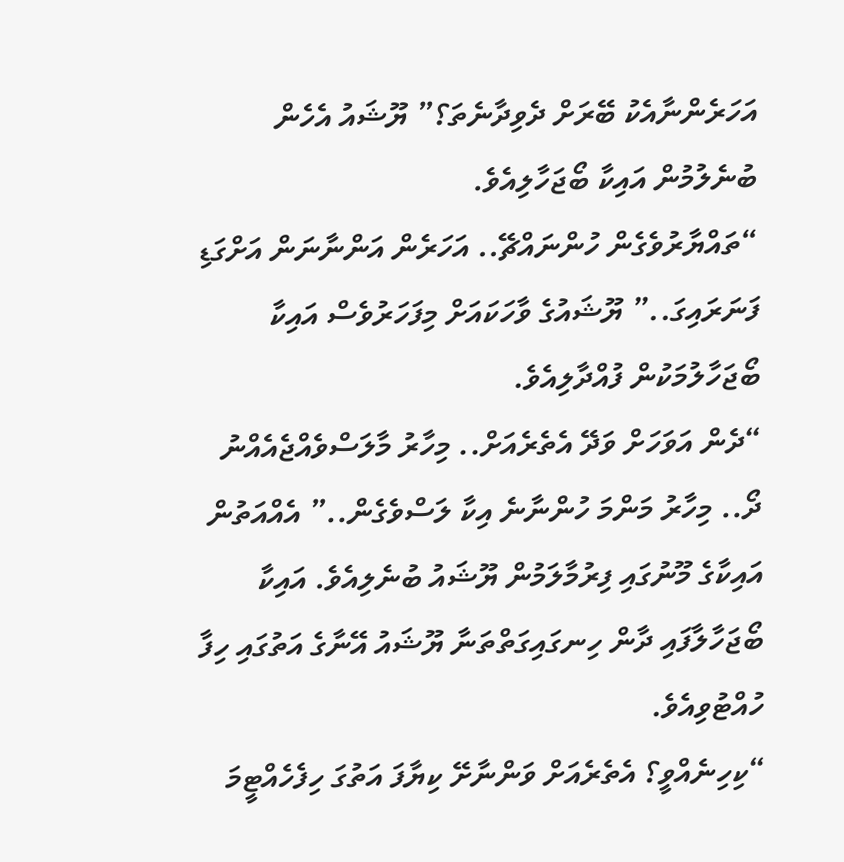އަހަރެންނާއެކު ބޭރަށް ދެވިދާނެތަ؟” ޔޫޝައު އެހެން ބުނެލުމުން އައިކާ ބޯޖަހާލިއެވެ.
“ތައްޔާރުވެގެން ހުންނައްޗޭ.. އަހަރެން އަންނާނަން އަށްގަޑި ފަނަރައިގަ..” ޔޫޝައުގެ ވާހަކައަށް މިފަހަރުވެސް އައިކާ ބޯޖަހާލުމަކުން ފުއްދާލިއެވެ.
“ދެން އަވަހަށް ވަދޭ އެތެރެއަށް.. މިހާރު މާލަސްވެއްޖެއެއްނު ދޯ.. މިހާރު މަންމަ ހުންނާނެ އިކާ ލަސްވެގެން..” އެއްއަތުން އައިކާގެ މޫނުގައި ފިރުމާލަމުން ޔޫޝައު ބުނެލިއެވެ. އައިކާ ބޯޖަހާލާފައި ދާން ހިނގައިގަތްތަނާ ޔޫޝައު އޭނާގެ އަތުގައި ހިފާ ހުއްޓުވިއެވެ.
“ކިހިނެއްވީ؟ އެތެރެއަށް ވަންނާށޭ ކިޔާފަ އަތުގަ ހިފެހެއްޓީމަ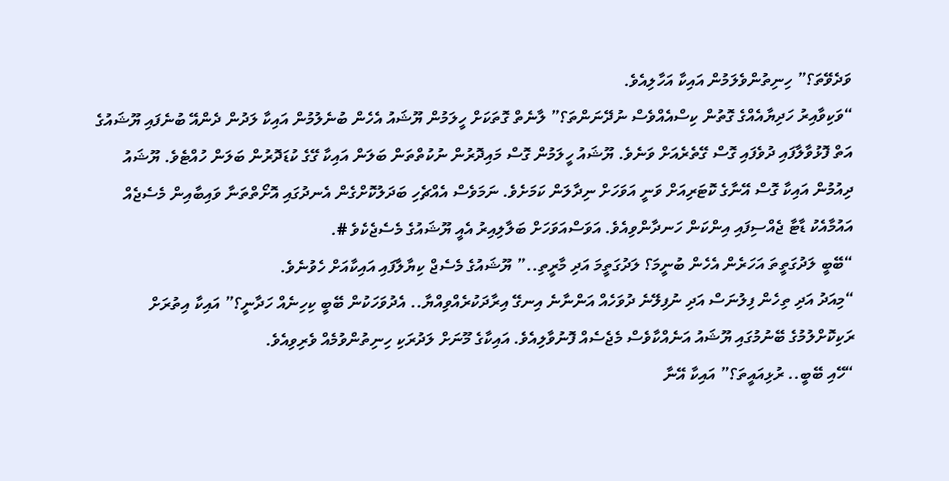ވަދެވޭތަ؟” ހިނިތުންވެލަމުން އައިކާ އަހާލިއެވެ.
“ވަކިވާއިރު ހަދިޔާއެއްގެ ގޮތުން ކިސްއެއްވެސް ނުދޭނަންތަ؟” ލާނެތް ގޮތަކަށް ހީލަމުން ޔޫޝައު އެހެން ބުނެލުމުން އައިކާ ލަދުން ދެންއޭ ބުނެފައި ޔޫޝައުގެ އަތް ފޮޅުވާލާފައި ދުވެފައި ގޮސް ގޭތެރެއަށް ވަނެވެ. ޔޫޝައު ހީލަމުން ގޮސް މައިދޮރުން ނުކުތްތަން ބަލަން އައިކާ ގޭގެ ކުޑަދޮރުން ބަލަން ހުއްޓެވެ. ޔޫޝައު ދިއުމުން އައިކާ ގޮސް އޭނާގެ ކޮޓަރިއަށް ވަނީ އަވަހަށް ނިދާލަން ކަމަށެވެ. ނަމަވެސް އެއްޗެހި ބަދަލުކޮށްގެން އެނދުގައި އޮށޯތްތަނާ ވައިބާއިން މެސެޖެއް އައުމާއެކު ޑާޓާ ޖެއްސިފައި އިންކަން ހަނދާންވިއެވެ. އަވަސްއަވަހަށް ބަލާލިއިރު އެއީ ޔޫޝައުގެ މެސެޖެކެވެ #.
“ބޭބީ ލަދުގަތީތަ އަހަރެން އެހެން ބުނީމަ؟ ލަދުގަތީމަ އަދި މާރީތި..” ޔޫޝައުގެ މެސެޖް ކިޔާލާފައި އައިކާއަށް ހެވުނެވެ.
“މިއަދު އަދި ތިހެން ފިލުނަސް އަދި ނުފިލޭނެ ދުވަހެއް އަންނާނެ އިނގޭ އިރާދަކުރެއްވިއްޔާ.. އެދުވަހަކުން ބޭބީ ކިހިނެއް ހަދާނީ؟” އައިކާ އިތުރަށް ރަކިކޮށްލުމުގެ ބޭނުމުގައި ޔޫޝައު އަނެއްކާވެސް މެޖެސެއް ފޮނުވާލިއެވެ. އައިކާގެ މޫނަށް ލަދުރަކި ހިނިތުންވުމެއް ވެރިވިއެވެ.
“ހޭއި ބޭބީ.. ރުޅިއައީތަ؟” އައިކާ އޭނާ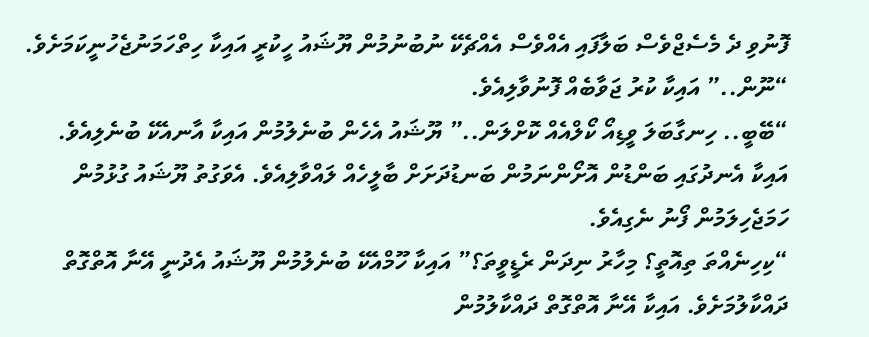ފޮނުވި ދެ މެސެޖްވެސް ބަލާފައި އެއްވެސް އެއްޗެކޭ ނުބުނުމުން ޔޫޝައު ހީކުރީ އައިކާ ހިތްހަމަނުޖެހުނީކަމަށެވެ.
“ނޫން..” އައިކާ ކުރު ޖަވާބެއް ފޮނުވާލިއެވެ.
“ބޭބީ.. ހިނގާބަލަ ވީޑިއޯ ކޯލްއެއް ކޮށްލަން..” ޔޫޝައު އެހެން ބުނެލުމުން އައިކާ އާނއެކޭ ބުނެލިއެވެ. އައިކާ އެނދުގައި ބަންޑުން އޮށޯންނަމުން ބަނޑުދަށަށް ބާލީހެއް ލައްވާލިއެވެ. އެވަގުތު ޔޫޝައު ގުޅުމުން ހަމަޖެހިލަމުން ފޯނު ނެގިއެވެ.
“ކިހިނެއްތަ ތިއޮތީ؟ މިހާރު ނިދަން ރެޑީވީތަ؟” އައިކާ ހޫމްއެކޭ ބުނެލުމުން ޔޫޝައު އެދުނީ އޭނާ އޮތްގޮތް ދައްކާލުމަށެވެ. އައިކާ އޭނާ އޮތްގޮތް ދައްކާލުމުން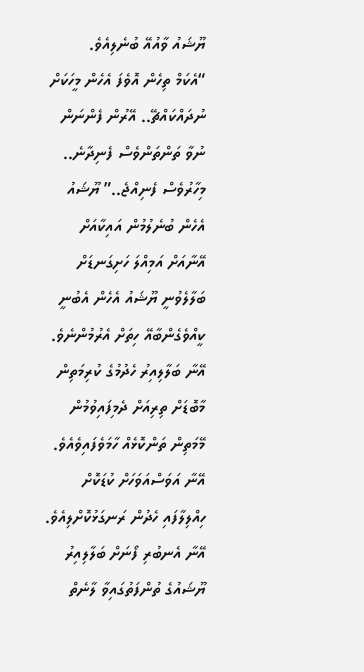ޔޫޝައު ވާއުއޭ ބުނެލިއެވެ.
“އެކަމް ތިހެން އޮވެފަ އެހެން މީހަކަށް ނުދައްކައްޗޭ.. އޭރުން ފެންނަން ނުވާ ތަންތަންވެސް ފެނިދާނެ.. މިހާރުވެސް ފެނިއްޖެ..” ޔޫޝައު އެހެން ބުނެލުމުން އައިކާއަށް އޭނާއަށް އަމިއްލަ ހަށިގަނޑަށް ބަލާލެވުނީ ޔޫޝައު އެހެން އެބުނީ ކީއްވެގެންބާއޭ ހިތަށް އެރުމުންނެވެ. އޭނާ ބަލާލިއިރު ހެދުމުގެ ކުރިމަތިން މާބޮޑަށް ތިރިއަށް ދެމިފައިވުމުން މޭމަތިން ތަންކޮޅެއް ހާމަވެފައިވެއެވެ. އޭނާ އަވަސްއަވަހަށް ކުޑަކޮށް ހިއްލިލާފައި ހެދުން ރަނގަޅުކޮށްލިއެވެ. އޭނާ އެނބުރި ފޯނަށް ބަލާލިއިރު ޔޫޝައުގެ ތުންފަތުގައިވާ ލާނެތް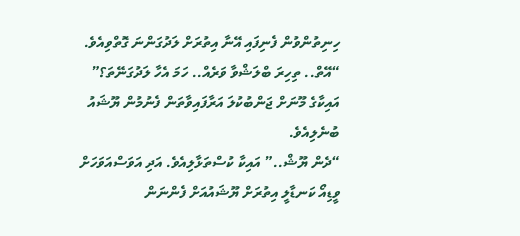ހިނިތުންވުން ފެނިފައި އޭނާ އިތުރަށް ލަދުގަންނަ ގޮތްވިއެވެ.
“އޭތް.. ތިހިރަ ބްލަޝްވާ ވަރެއް.. ހަމަ އެހާ ލަދުގަނޭތަ؟” އައިކާގެ މޫނަށް ޖަންބުކުލަ އަރާފައިވާތަން ފެނުމުން ޔޫޝައު ބުނެލިއެވެ.
“ދެން ޔޫޝް..” އައިކާ ކުސްތަޅާލިއެވެ. އަދި އަވަސްއަވަހަށް ވީޑިއޯ ކަނޑާލީ އިތުރަށް ޔޫޝައުއަށް ފެންނަން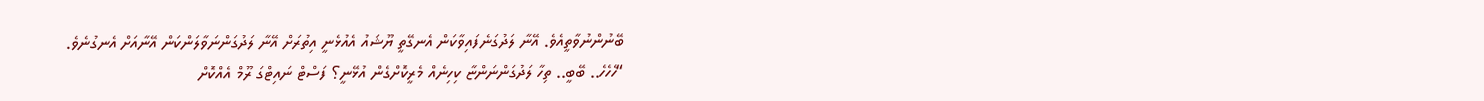ބޭނުންނުވާތީއެވެ. އޭނާ ލަދުގަނެފައިވާކަން އެނގޭތީ ޔޫޝައު އެއުޅެނީ އިތުރަށް އޭނާ ލަދުގަންނަވާލަންކަން އޭނާއަށް އެނގުނެވެ.
“ހެހެހެ.. ބޭބީ.. ތިހާ ލަދުގަންނަންޏާ ކިހިނެއް މެރީކޮށްގެން އުޅޭނީ؟ ފަސްޓް ނައިޓްގަ ރޫމް އެއްކޮށް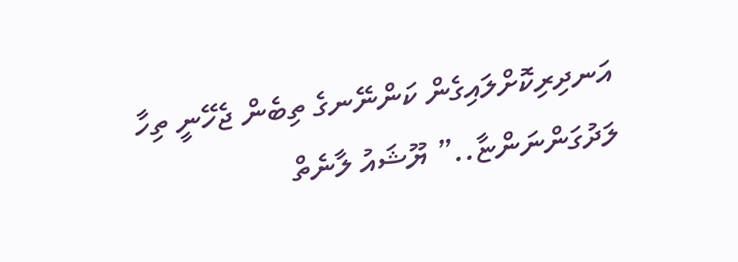އަނދިރިކޮށްލައިގެން ކަންނޭނގެ ތިބެން ޖެހޭނީ ތިހާ ލަދުގަންނަންޏާ..” ޔޫޝައު ލާނެތް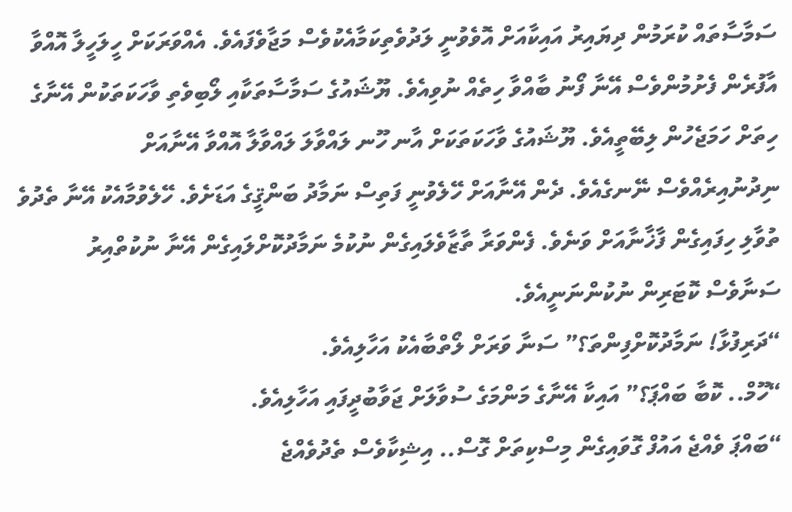ސަމާސާތައް ކުރަމުން ދިޔައިރު އައިކާއަށް އޮވެވުނީ ލަދުވެތިކަމާއެކުވެސް މަޖާވެފައެވެ. އެއްވަރަކަށް ހީލަހީލާ އޮއްވާ އާފުރެން ފެށުމުންވެސް އޭނާ ފޯނު ބާއްވާ ހިތެއް ނުވިއެވެ. ޔޫޝައުގެ ސަމާސާތަކާއި ލޯބިވެތި ވާހަކަތަކުން އޭނާގެ ހިތަށް ހަމަޖެހުން ލިބޭތީއެވެ. ޔޫޝައުގެ ވާހަކަތަކަށް އާނ ހޫނ ލައްވާލަ ލައްވާލާ އޮއްވާ އޭނާއަށް ނިދުނުއިރެއްވެސް ނޭނގެއެވެ. ދެން އޭނާއަށް ހޭލެވުނީ ފަތިސް ނަމާދު ބަންޤީގެ އަޑަށެވެ. ހޭލެވުމާއެކު އޭނާ ތެދުވެ ތުވާލި ހިފައިގެން ފާޚާނާއަށް ވަނެވެ. ފެންވަރާ ތާޒާވެލައިގެން ނުކުމެ ނަމާދުކޮށްލައިގެން އޭނާ ނުކުތްއިރު ސަނާވެސް ކޮޓަރިން ނުކުންނަނީއެވެ.
“ދަރިފުޅާ! ނަމާދުކޮށްފިންތަ؟” ސަނާ ވަރަށް ލޯތްބާއެކު އަހާލިއެވެ.
“ހޫމް.. ކޮބާ ބައްޕަ؟” އައިކާ އޭނާގެ މަންމަގެ ސުވާލަށް ޖަވާބުދީފައި އަހާލިއެވެ.
“ބައްޕަ ވެއްޖެ އައުފް ގޮވައިގެން މިސްކިތަށް ގޮސް.. އިޝިކާވެސް ތެދުވެއްޖެ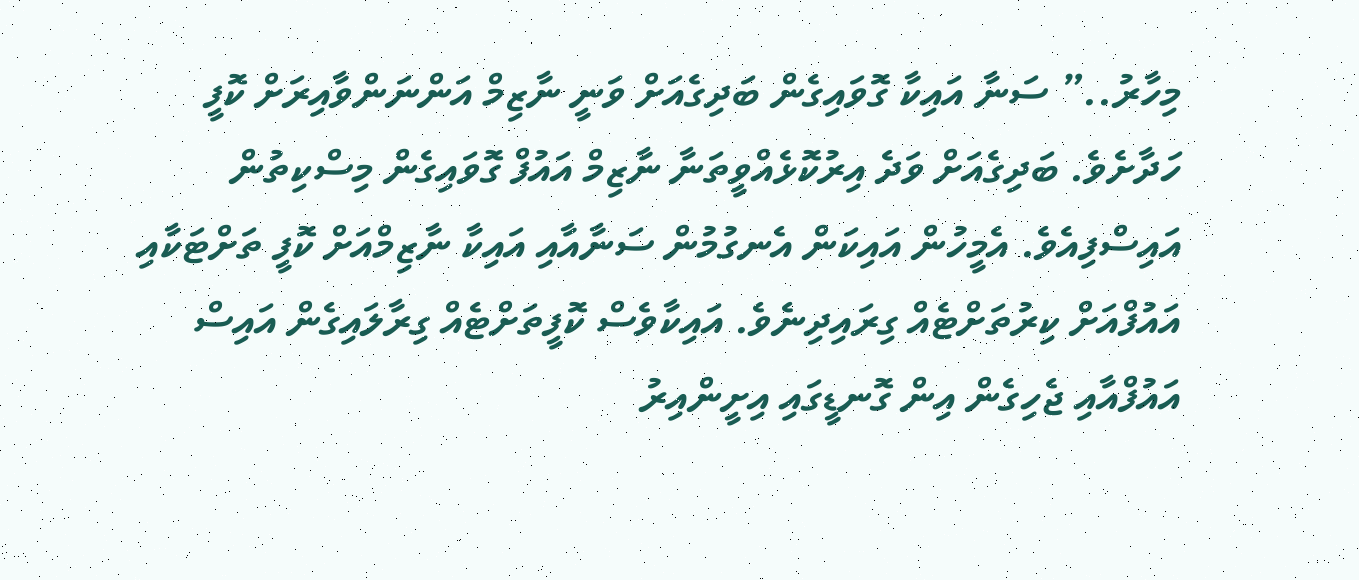މިހާރު..” ސަނާ އައިކާ ގޮވައިގެން ބަދިގެއަށް ވަނީ ނާޒިމް އަންނަންވާއިރަށް ކޮފީ ހަދާށެވެ. ބަދިގެއަށް ވަދެ އިރުކޮޅެއްވީތަނާ ނާޒިމް އައުފް ގޮވައިގެން މިސްކިތުން އައިސްފިއެވެ. އެމީހުން އައިކަން އެނގުމުން ސަނާއާއި އައިކާ ނާޒިމްއަށް ކޮފީ ތަށްޓަކާއި އައުފްއަށް ކިރުތަށްޓެއް ގިރައިދިނެވެ. އައިކާވެސް ކޮފީތަށްޓެއް ގިރާލައިގެން އައިސް އައުފްއާއި ޖެހިގެން އިން ގޮނޑީގައި އިށީންއިރު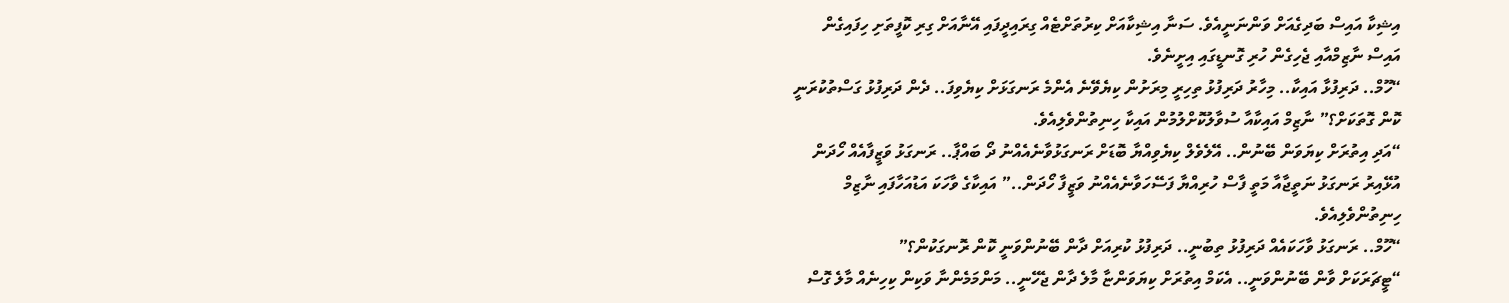އިޝިކާ އައިސް ބަދިގެއަށް ވަންނަނީއެވެ. ސަނާ އިޝިކާއަށް ކިރުތަށްޓެއް ގިރައިދީފައި އޭނާއަށް ގިރި ކޮފީތަށި ހިފައިގެން އައިސް ނާޒިމްއާއި ޖެހިގެން ހުރި ގޮނޑީގައި އިށީނެވެ.
“ހޫމް.. ދަރިފުޅާ އައިކާ.. މިހާރު ދަރިފުޅު ތިހިރީ މިރަށުން ކިޔެވޭނެ އެންމެ ރަނގަޅަށް ކިޔެވިފަ.. ދެން ދަރިފުޅު ގަސްތުކުރަނީ ކޮން ގޮތަކަށް؟” ނާޒިމް އައިކާއާ ސުވާލުކޮށްލުމުން އައިކާ ހިނިތުންވެލިއެވެ.
“އަދި އިތުރަށް ކިޔަވަން ބޭނުން.. އޭލެވެލް ކިޔެވިއްޔާ ބޮޑަށް ރަނގަޅުވާނެއެއްނު ދޯ ބައްޕާ.. ރަނގަޅު ވަޒީފާއެއް ހޯދަން އުޅޭއިރު ރަނގަޅު ނަތީޖާއާ މަތީ ފާސް ހުރިއްޔާ ފަސޭހަވާނެއެއްނު ވަޒީފާ ހޯދަން..” އައިކާގެ ވާހަކަ އަޑުއަހާފައި ނާޒިމް ހިނިތުންވެލިއެވެ.
“ހޫމް.. ރަނގަޅު ވާހަކައެއް ދަރިފުޅު ތިބުނީ.. ދަރިފުޅު ކުރިއަށް ދާން ބޭނުންވަނީ ކޮން ރޮނގަކުން؟”
“ޓީޗަރަކަށް ވާން ބޭނުންވަނީ.. އެކަމް އިތުރަށް ކިޔަވަންޏާ މާލެ ދާން ޖެހޭނީ.. މަންމަމެންނާ ވަކިން ކިހިނެއް މާލެ ގޮސް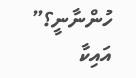ހުންނާނީ؟” އައިކާ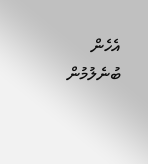އެހެން ބުނެލުމުން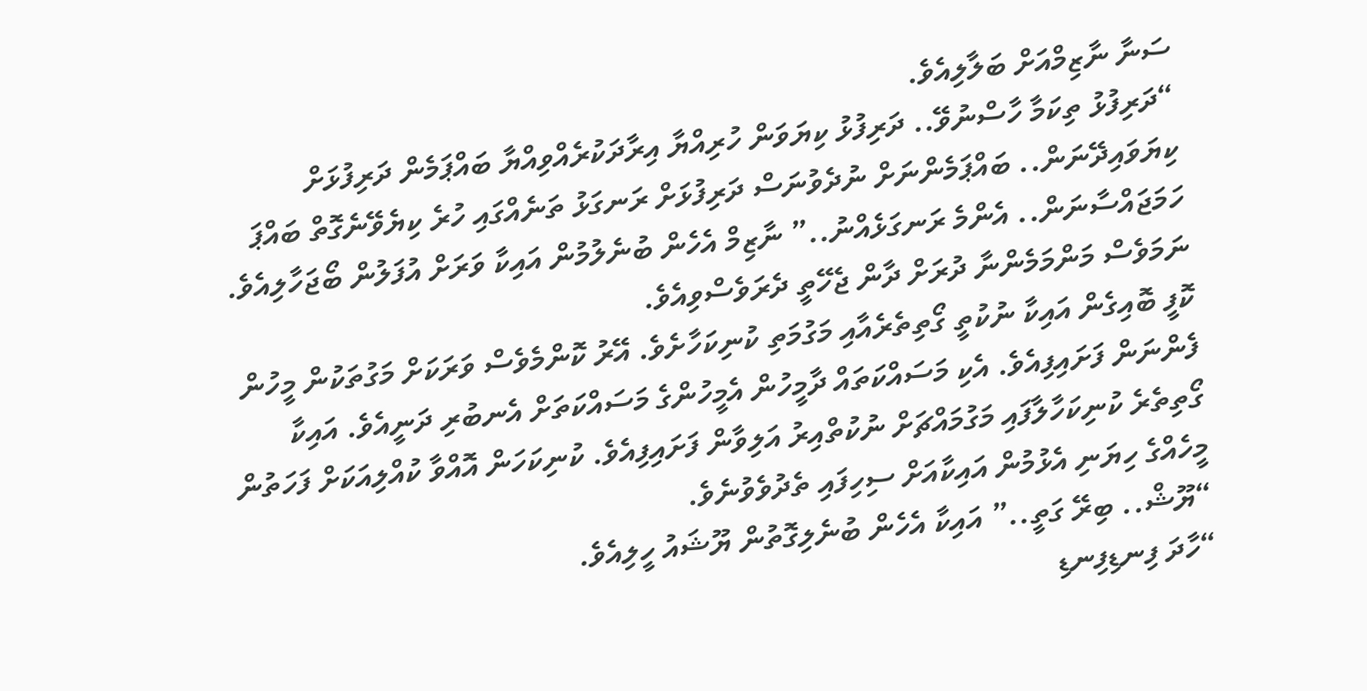ސަނާ ނާޒިމްއަށް ބަލާލިއެވެ.
“ދަރިފުޅު ތިކަމާ ހާސްނުވޭ.. ދަރިފުޅު ކިޔަވަން ހުރިއްޔާ އިރާދަކުރެއްވިއްޔާ ބައްޕަމެން ދަރިފުޅަށް ކިޔަވައިދޭނަން.. ބައްޕަމެންނަށް ނުދެވުނަސް ދަރިފުޅަށް ރަނގަޅު ތަނެއްގައި ހުރެ ކިޔެވޭނެގޮތް ބައްޕަ ހަމަޖައްސާނަން.. އެންމެ ރަނގަޅެއްނު..” ނާޒިމް އެހެން ބުނެލުމުން އައިކާ ވަރަށް އުފަލުން ބޯޖަހާލިއެވެ. ނަމަވެސް މަންމަމެންނާ ދުރަށް ދާން ޖެހޭތީ ދެރަވެސްވިއެވެ.
ކޮފީ ބޮއިގެން އައިކާ ނުކުތީ ގޯތިތެރެއާއި މަގުމަތި ކުނިކަހާށެވެ. އޭރު ކޮންމެވެސް ވަރަކަށް މަގުތަކުން މީހުން ފެންނަން ފަށައިފިއެވެ. އެކި މަސައްކަތައް ދާމީހުން އެމީހުންގެ މަސައްކަތަށް އެނބުރި ދަނީއެވެ. އައިކާ ގޯތިތެރެ ކުނިކަހާލާފައި މަގުމައްޗަށް ނުކުތްއިރު އަލިވާން ފަށައިފިއެވެ. ކުނިކަހަން އޮއްވާ ކުއްލިއަކަށް ފަހަތުން މީހެއްގެ ހިޔަނި އެޅުމުން އައިކާއަށް ސިހިފައި ތެދުވެވުނެވެ.
“ޔޫޝް.. ބިރޭ ގަތީ..” އައިކާ އެހެން ބުނެލިގޮތުން ޔޫޝައު ހީލިއެވެ.
“ހާދަ ފިނޑިފިނޑި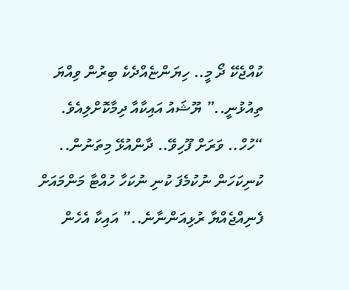ކުއްޖެކޭ ދޯ މީ.. ހިޔަންޏެއްދެކެ ބިރުން ވިއްޔަ ތިއުޅުނީ..” ޔޫޝައު އައިކާއާ ދިމާކޮށްލިއެވެ.
“ހުހް.. ވަރަށް ފޫހިވޭ.. ދާންއުޅޭ މިތަނުން.. ކުނިކަހަން ނުކުމެފަ ކުނި ނުކަހާ ހުއްޓާ މަންމައަށް ފެނިއްޖެއްޔާ ރުޅިއަންނާނެ..” އައިކާ އެހެން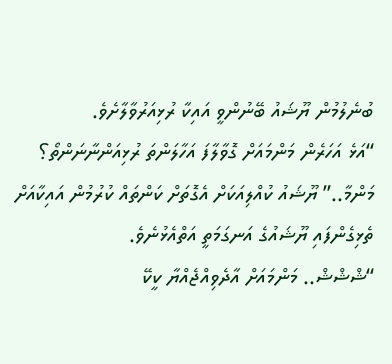ބުނެލުމުން ޔޫޝައު ބޭނުންވީ އައިކާ ރުޅިއަރުވާލާށެވެ.
“އަޅެ އަހަރެން މަންމައަށް ގޮވާލާފަ އަހާލަންތަ ރުޅިއަންނާނަންތޯ؟ މަންމާ..” ޔޫޝައު ކުއްލިއަކަށް އެގޮތަށް ކަންތައް ކުރުމުން އައިކާއަށް ތެޅިގެންފައި ޔޫޝައުގެ އަނގަމަތީ އަތްއެޅުނެވެ.
“ޝްޝްޝް.. މަންމައަށް އާދެވިއްޖެއްޔާ ކީކޭ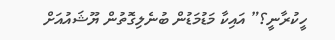ހީކުރާނީ؟” އައިކާ މަޑުމަޑުން ބުނެލިގޮތުން ޔޫޝައުއަށް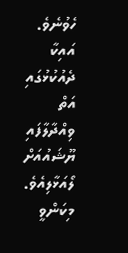ހެވުނެވެ. އައިކާ ދެއުކުޅުގައި އަތް ވިއްދާލާފައި ޔޫޝައުއަށް ލޯއަޅާލިއެވެ. މިކަންވީ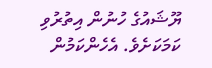ޔޫޝައުގެ ހުނުން އިތުރުވި ކަމަކަށެވެ. އެހެންކަމުން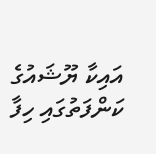އައިކާ ޔޫޝައުގެ ކަންފަތުގައި ހިފާ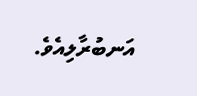އަނބުރާލިއެވެ.